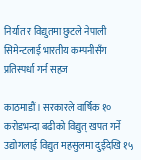निर्यात र विद्युतमा छुटले नेपाली सिमेन्टलाई भारतीय कम्पनीसँग प्रतिस्पर्धा गर्न सहज

काठमाडौं । सरकारले वार्षिक १० करोडभन्दा बढीको विद्युत् खपत गर्ने उद्योगलाई विद्युत महसुलमा दुईदेखि १५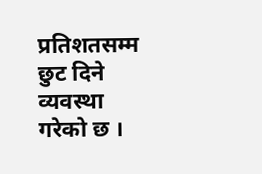प्रतिशतसम्म छुट दिने व्यवस्था गरेको छ ।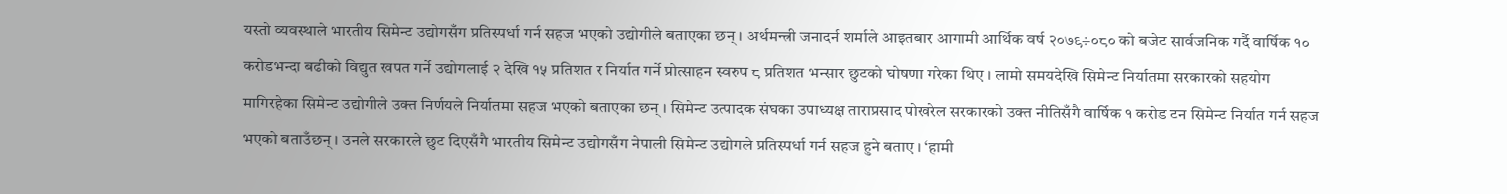यस्तो व्यवस्थाले भारतीय सिमेन्ट उद्योगसँग प्रतिस्पर्धा गर्न सहज भएको उद्योगीले बताएका छन् । अर्थमन्त्री जनादर्न शर्माले आइतबार आगामी आर्थिक वर्ष २०७९÷०८० को बजेट सार्वजनिक गर्दै वार्षिक १० करोडभन्दा बढीको विद्युत खपत गर्ने उद्योगलाई २ देखि १५ प्रतिशत र निर्यात गर्ने प्रोत्साहन स्वरुप ८ प्रतिशत भन्सार छुटको घोषणा गरेका थिए । लामो समयदेखि सिमेन्ट निर्यातमा सरकारको सहयोग मागिरहेका सिमेन्ट उद्योगीले उक्त निर्णयले निर्यातमा सहज भएको बताएका छन् । सिमेन्ट उत्पादक संघका उपाध्यक्ष ताराप्रसाद पोखरेल सरकारको उक्त नीतिसँगै वार्षिक १ करोड टन सिमेन्ट निर्यात गर्न सहज भएको बताउँछन् । उनले सरकारले छुट दिएसँगै भारतीय सिमेन्ट उद्योगसँग नेपाली सिमेन्ट उद्योगले प्रतिस्पर्धा गर्न सहज हुने बताए । ‘हामी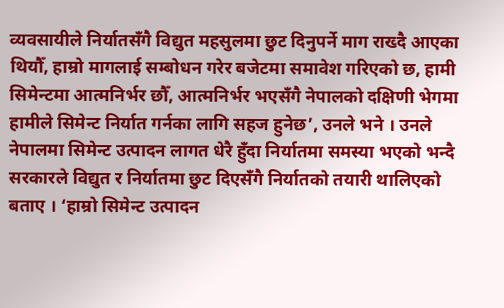व्यवसायीले निर्यातसँगै विद्युत महसुलमा छुट दिनुपर्ने माग राख्दै आएका थियौँ, हाम्रो मागलाई सम्बोधन गरेर बजेटमा समावेश गरिएको छ, हामी सिमेन्टमा आत्मनिर्भर छौँ, आत्मनिर्भर भएसँगै नेपालको दक्षिणी भेगमा हामीले सिमेन्ट निर्यात गर्नका लागि सहज हुनेछ’, उनले भने । उनले नेपालमा सिमेन्ट उत्पादन लागत धेरै हुँदा निर्यातमा समस्या भएको भन्दै सरकारले विद्युत र निर्यातमा छुट दिएसँगै निर्यातको तयारी थालिएको बताए । ‘हाम्रो सिमेन्ट उत्पादन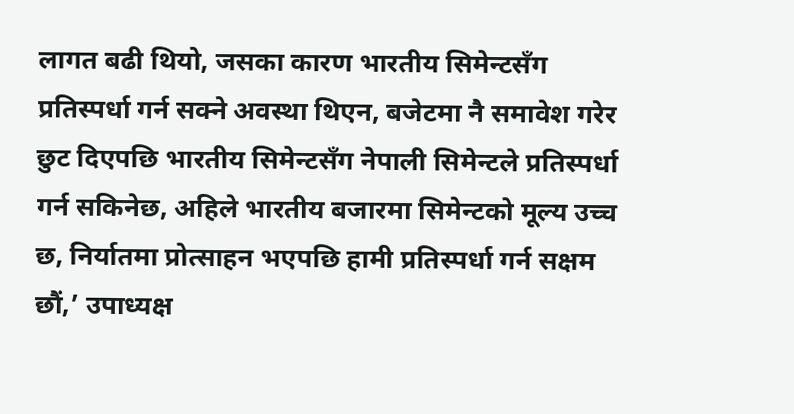लागत बढी थियो, जसका कारण भारतीय सिमेन्टसँग प्रतिस्पर्धा गर्न सक्ने अवस्था थिएन, बजेटमा नै समावेश गरेर छुट दिएपछि भारतीय सिमेन्टसँग नेपाली सिमेन्टले प्रतिस्पर्धा गर्न सकिनेछ, अहिले भारतीय बजारमा सिमेन्टको मूल्य उच्च छ, निर्यातमा प्रोत्साहन भएपछि हामी प्रतिस्पर्धा गर्न सक्षम छौं,’ उपाध्यक्ष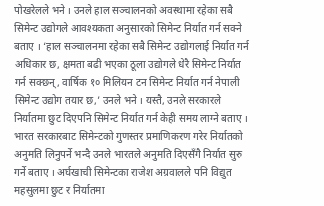पोखरेलले भने । उनले हाल सञ्चालनको अवस्थामा रहेका सबै सिमेन्ट उद्योगले आवश्यकता अनुसारको सिमेन्ट निर्यात गर्न सक्ने बताए । ‘हाल सञ्चालनमा रहेका सबै सिमेन्ट उद्योगलाई निर्यात गर्न अधिकार छ, क्षमता बढी भएका ठूला उद्योगले धेरै सिमेन्ट निर्यात गर्न सक्छन्, वार्षिक १० मिलियन टन सिमेन्ट निर्यात गर्न नेपाली सिमेन्ट उद्योग तयार छ,’ उनले भने । यस्तै, उनले सरकारले निर्यातमा छुट दिएपनि सिमेन्ट निर्यात गर्न केही समय लाग्ने बताए । भारत सरकारबाट सिमेन्टको गुणस्तर प्रमाणिकरण गरेर निर्यातको अनुमति लिनुपर्ने भन्दै उनले भारतले अनुमति दिएसँगै निर्यात सुरु गर्ने बताए । अर्घखाची सिमेन्टका राजेश अग्रवालले पनि विद्युत महसुलमा छुट र निर्यातमा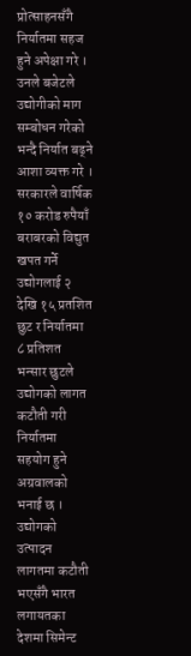प्रोत्साहनसँगै निर्यातमा सहज हुने अपेक्षा गरे । उनले बजेटले उद्योगीको माग सम्बोधन गरेको भन्दै निर्यात बढ्ने आशा व्यक्त गरे । सरकारले वार्षिक १० करोड रुपैयाँ बराबरको विद्युत खपत गर्ने उद्योगलाई २ देखि १५ प्रतशित छुट र निर्यातमा ८ प्रतिशत भन्सार छुटले उद्योगको लागत कटौती गरी निर्यातमा सहयोग हुने अग्रवालको भनाई छ । उद्योगको उत्पादन लागतमा कटौती भएसँगै भारत लगायतका देशमा सिमेन्ट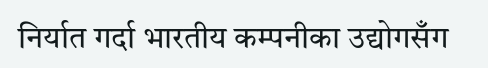निर्यात गर्दा भारतीय कम्पनीका उद्योगसँग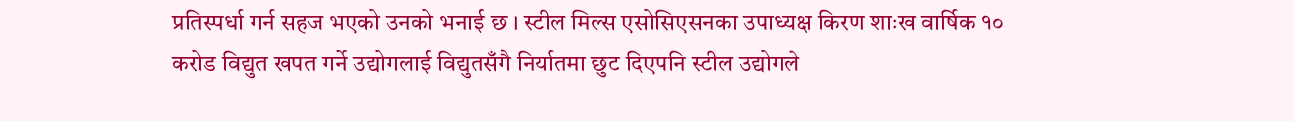प्रतिस्पर्धा गर्न सहज भएको उनको भनाई छ । स्टील मिल्स एसोसिएसनका उपाध्यक्ष किरण शाःख वार्षिक १० करोड विद्युत खपत गर्ने उद्योगलाई विद्युतसँगै निर्यातमा छुट दिएपनि स्टील उद्योगले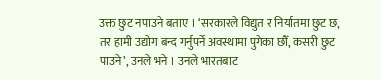उक्त छुट नपाउने बताए । ‘सरकारले विद्युत र निर्यातमा छुट छ, तर हामी उद्योग बन्द गर्नुपर्ने अवस्थामा पुगेका छौँ, कसरी छुट पाउने’, उनले भने । उनले भारतबाट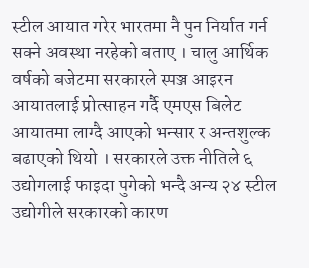स्टील आयात गरेर भारतमा नै पुन निर्यात गर्न सक्ने अवस्था नरहेको बताए । चालु आर्थिक वर्षको बजेटमा सरकारले स्पञ्ज आइरन आयातलाई प्रोत्साहन गर्दै एमएस बिलेट आयातमा लाग्दै आएको भन्सार र अन्तशुल्क बढाएको थियो । सरकारले उक्त नीतिले ६ उद्योगलाई फाइदा पुगेको भन्दै अन्य २४ स्टील उद्योगीले सरकारको कारण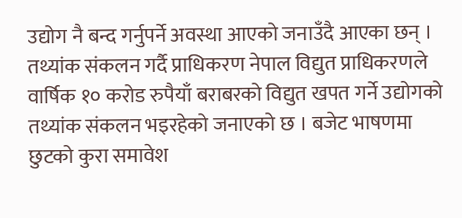उद्योग नै बन्द गर्नुपर्ने अवस्था आएको जनाउँदै आएका छन् । तथ्यांक संकलन गर्दै प्राधिकरण नेपाल विद्युत प्राधिकरणले वार्षिक १० करोड रुपैयाँ बराबरको विद्युत खपत गर्ने उद्योगको तथ्यांक संकलन भइरहेको जनाएको छ । बजेट भाषणमा छुटको कुरा समावेश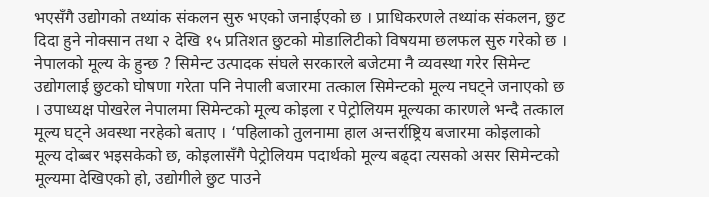भएसँगै उद्योगको तथ्यांक संकलन सुरु भएको जनाईएको छ । प्राधिकरणले तथ्यांक संकलन, छुट दिदा हुने नोक्सान तथा २ देखि १५ प्रतिशत छुटको मोडालिटीको विषयमा छलफल सुरु गरेको छ । नेपालको मूल्य के हुन्छ ? सिमेन्ट उत्पादक संघले सरकारले बजेटमा नै व्यवस्था गरेर सिमेन्ट उद्योगलाई छुटको घोषणा गरेता पनि नेपाली बजारमा तत्काल सिमेन्टको मूल्य नघट्ने जनाएको छ । उपाध्यक्ष पोखरेल नेपालमा सिमेन्टको मूल्य कोइला र पेट्रोलियम मूल्यका कारणले भन्दै तत्काल मूल्य घट्ने अवस्था नरहेको बताए । ‘पहिलाको तुलनामा हाल अन्तर्राष्ट्रिय बजारमा कोइलाको मूल्य दोब्बर भइसकेको छ, कोइलासँगै पेट्रोलियम पदार्थको मूल्य बढ्दा त्यसको असर सिमेन्टको मूल्यमा देखिएको हो, उद्योगीले छुट पाउने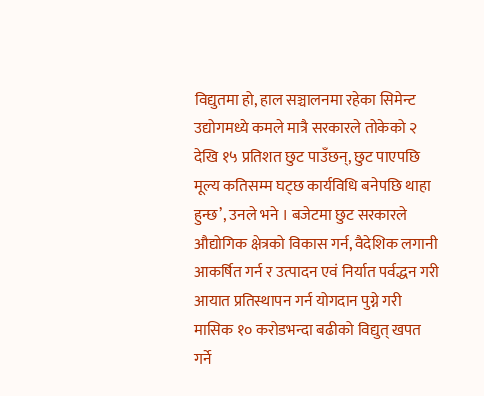विद्युतमा हो, हाल सञ्चालनमा रहेका सिमेन्ट उद्योगमध्ये कमले मात्रै सरकारले तोकेको २ देखि १५ प्रतिशत छुट पाउँछन्, छुट पाएपछि मूल्य कतिसम्म घट्छ कार्यविधि बनेपछि थाहा हुन्छ’, उनले भने । बजेटमा छुट सरकारले औद्योगिक क्षेत्रको विकास गर्न, वैदेशिक लगानी आकर्षित गर्न र उत्पादन एवं निर्यात पर्वद्धन गरी आयात प्रतिस्थापन गर्न योगदान पुग्ने गरी मासिक १० करोडभन्दा बढीको विद्युत् खपत गर्ने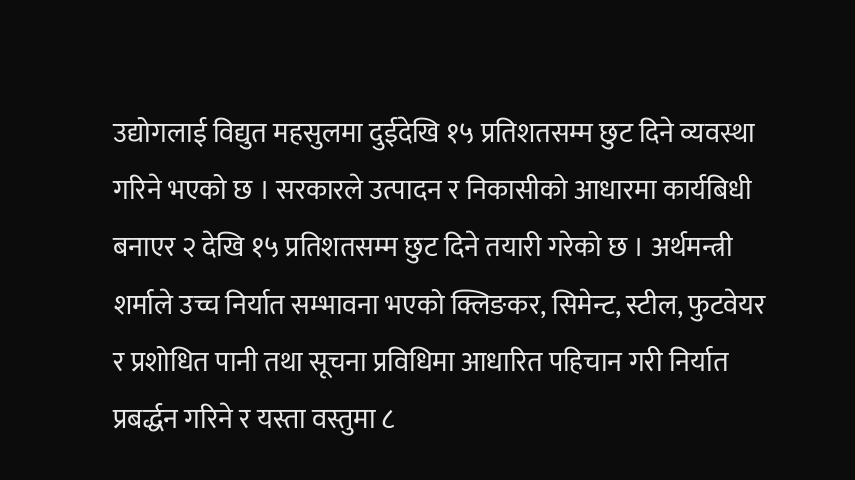उद्योगलाई विद्युत महसुलमा दुईदेखि १५ प्रतिशतसम्म छुट दिने व्यवस्था गरिने भएको छ । सरकारले उत्पादन र निकासीको आधारमा कार्यबिधी बनाएर २ देखि १५ प्रतिशतसम्म छुट दिने तयारी गरेको छ । अर्थमन्त्री शर्माले उच्च निर्यात सम्भावना भएको क्लिङकर, सिमेन्ट, स्टील, फुटवेयर र प्रशोधित पानी तथा सूचना प्रविधिमा आधारित पहिचान गरी निर्यात प्रबर्द्धन गरिने र यस्ता वस्तुमा ८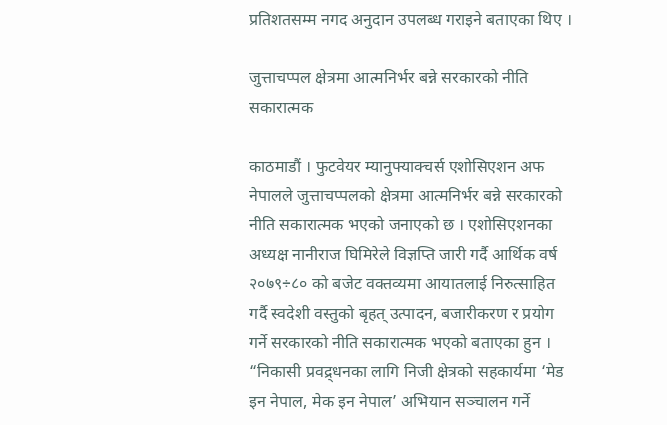प्रतिशतसम्म नगद अनुदान उपलब्ध गराइने बताएका थिए ।

जुत्ताचप्पल क्षेत्रमा आत्मनिर्भर बन्ने सरकारको नीति सकारात्मक

काठमाडौं । फुटवेयर म्यानुफ्याक्चर्स एशोसिएशन अफ नेपालले जुत्ताचप्पलको क्षेत्रमा आत्मनिर्भर बन्ने सरकारको नीति सकारात्मक भएको जनाएको छ । एशोसिएशनका अध्यक्ष नानीराज घिमिरेले विज्ञप्ति जारी गर्दै आर्थिक वर्ष २०७९÷८० को बजेट वक्तव्यमा आयातलाई निरुत्साहित गर्दै स्वदेशी वस्तुको बृहत् उत्पादन, बजारीकरण र प्रयोग गर्ने सरकारको नीति सकारात्मक भएको बताएका हुन । “निकासी प्रवद्र्धनका लागि निजी क्षेत्रको सहकार्यमा ‘मेड इन नेपाल, मेक इन नेपाल’ अभियान सञ्चालन गर्ने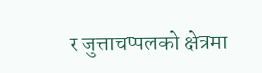र जुत्ताचप्पलको क्षेत्रमा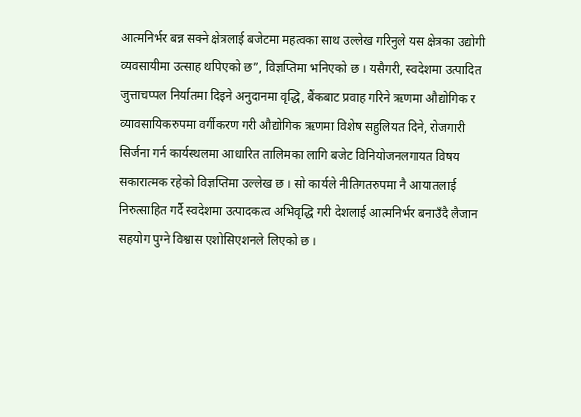आत्मनिर्भर बन्न सक्ने क्षेत्रलाई बजेटमा महत्वका साथ उल्लेख गरिनुले यस क्षेत्रका उद्योगी व्यवसायीमा उत्साह थपिएको छ”, विज्ञप्तिमा भनिएको छ । यसैगरी, स्वदेशमा उत्पादित जुत्ताचप्पल निर्यातमा दिइने अनुदानमा वृद्धि, बैंकबाट प्रवाह गरिने ऋणमा औद्योगिक र व्यावसायिकरुपमा वर्गीकरण गरी औद्योगिक ऋणमा विशेष सहुलियत दिने, रोजगारी सिर्जना गर्न कार्यस्थलमा आधारित तालिमका लागि बजेट विनियोजनलगायत विषय सकारात्मक रहेको विज्ञप्तिमा उल्लेख छ । सो कार्यले नीतिगतरुपमा नै आयातलाई निरुत्साहित गर्दै स्वदेशमा उत्पादकत्व अभिवृद्धि गरी देशलाई आत्मनिर्भर बनाउँदै लैजान सहयोग पुग्ने विश्वास एशोसिएशनले लिएको छ ।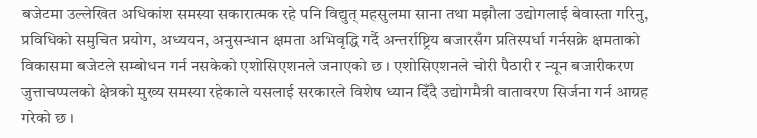बजेटमा उल्लेखित अधिकांश समस्या सकारात्मक रहे पनि विद्युत् महसुलमा साना तथा मझौला उद्योगलाई बेवास्ता गरिनु, प्रविधिको समुचित प्रयोग, अध्ययन, अनुसन्धान क्षमता अभिवृद्धि गर्दै अन्तर्राष्ट्रिय बजारसँग प्रतिस्पर्धा गर्नसक्ने क्षमताको विकासमा बजेटले सम्बोधन गर्न नसकेको एशोसिएशनले जनाएको छ । एशोसिएशनले चोरी पैठारी र न्यून बजारीकरण जुत्ताचप्पलको क्षेत्रको मुख्य समस्या रहेकाले यसलाई सरकारले विशेष ध्यान दिँदै उद्योगमैत्री वातावरण सिर्जना गर्न आग्रह गरेको छ ।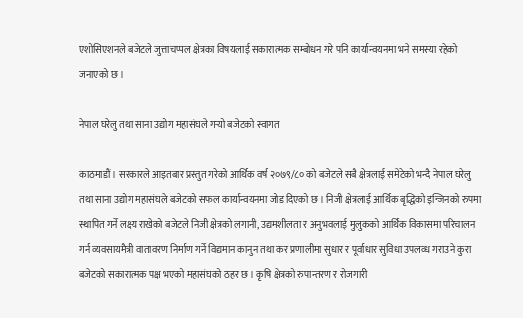एशोसिएशनले बजेटले जुत्ताचप्पल क्षेत्रका विषयलाई सकारात्मक सम्बोधन गरे पनि कार्यान्वयनमा भने समस्या रहेको जनाएको छ ।

नेपाल घरेलु तथा साना उद्योग महासंघले गर्‍यो बजेटको स्वागत

काठमाडौं । सरकारले आइतबार प्रस्तुत गरेको आर्थिक वर्ष २०७९/८० को बजेटले सबै क्षेत्रलाई समेटेको भन्दै नेपाल घरेलु तथा साना उद्योग महासंघले बजेटको सफल कार्यान्वयनमा जोड दिएको छ । निजी क्षेत्रलाई आर्थिक बृद्धिको इन्जिनको रुपमा स्थापित गर्ने लक्ष्य राखेको बजेटले निजी क्षेत्रको लगानी, उद्यमशीलता र अनुभवलाई मुलुकको आर्थिक विकासमा परिचालन गर्न व्यवसायमैत्री वातावरण निर्माण गर्ने विद्यमान कानुन तथा कर प्रणालीमा सुधार र पूर्वाधार सुविधा उपलव्ध गराउने कुरा बजेटको सकारात्मक पक्ष भएको महासंघको ठहर छ । कृषि क्षेत्रको रुपान्तरण र रोजगारी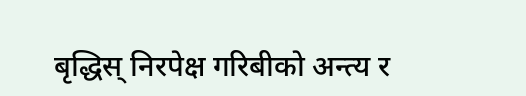बृद्धिस् निरपेक्ष गरिबीको अन्त्य र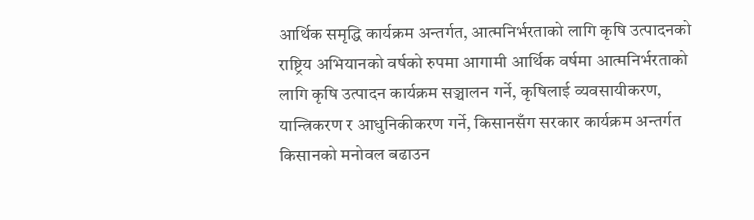आर्थिक समृद्धि कार्यक्रम अन्तर्गत, आत्मनिर्भरताको लागि कृषि उत्पादनको राष्ट्रिय अभियानको वर्षको रुपमा आगामी आर्थिक वर्षमा आत्मनिर्भरताको लागि कृषि उत्पादन कार्यक्रम सञ्चालन गर्ने, कृषिलाई व्यवसायीकरण, यान्त्रिकरण र आधुनिकीकरण गर्ने, किसानसँग सरकार कार्यक्रम अन्तर्गत किसानको मनोवल बढाउन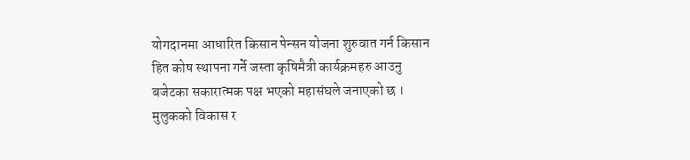योगदानमा आधारित किसान पेन्सन योजना शुरुवात गर्न किसान हित कोष स्थापना गर्ने जस्ता कृषिमैत्री कार्यक्रमहरु आउनु बजेटका सकारात्मक पक्ष भएको महासंघले जनाएको छ । मुलुकको विकास र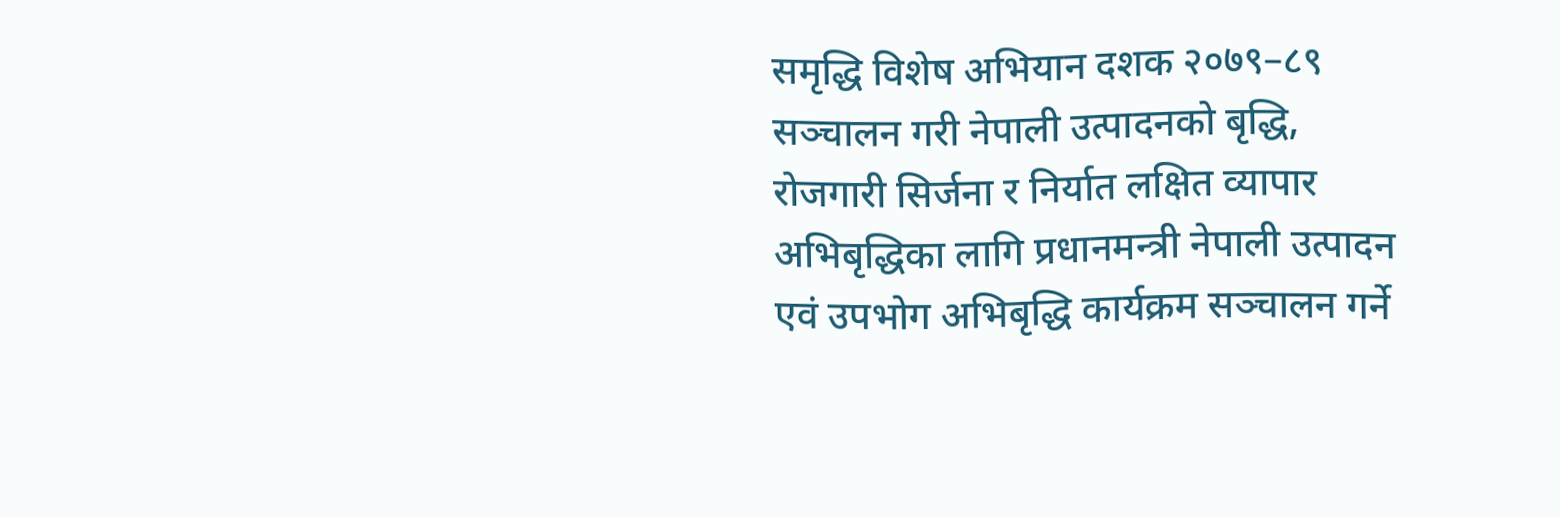समृद्धि विशेष अभियान दशक २०७९–८९ सञ्चालन गरी नेपाली उत्पादनको बृद्धि, रोजगारी सिर्जना र निर्यात लक्षित व्यापार अभिबृद्धिका लागि प्रधानमन्त्री नेपाली उत्पादन एवं उपभोग अभिबृद्धि कार्यक्रम सञ्चालन गर्ने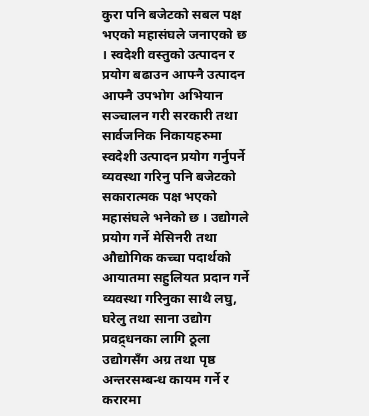कुरा पनि बजेटको सबल पक्ष भएको महासंघले जनाएको छ । स्वदेशी वस्तुको उत्पादन र प्रयोग बढाउन आफ्नै उत्पादन आफ्नै उपभोग अभियान सञ्चालन गरी सरकारी तथा सार्वजनिक निकायहरुमा स्वदेशी उत्पादन प्रयोग गर्नुपर्ने व्यवस्था गरिनु पनि बजेटको सकारात्मक पक्ष भएको महासंघले भनेको छ । उद्योगले प्रयोग गर्ने मेसिनरी तथा औद्योगिक कच्चा पदार्थको आयातमा सहुलियत प्रदान गर्ने व्यवस्था गरिनुका साथै लघु, घरेलु तथा साना उद्योग प्रवद्र्धनका लागि ठूला उद्योगसँग अग्र तथा पृष्ठ अन्तरसम्बन्ध कायम गर्ने र करारमा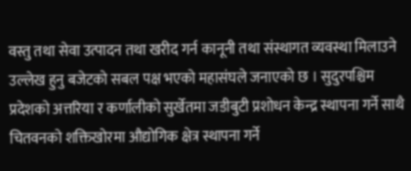वस्तु तथा सेवा उत्पादन तथा खरीद गर्न कानूनी तथा संस्थागत व्यवस्था मिलाउने उल्लेख हुनु बजेटको सबल पक्ष भएको महासंघले जनाएको छ । सुदुरपश्चिम प्रदेशको अत्तरिया र कर्णालीको सुर्खेतमा जडीबुटी प्रशोधन केन्द्र स्थापना गर्ने साथै चितवनको शक्तिखोरमा औद्योगिक क्षेत्र स्थापना गर्ने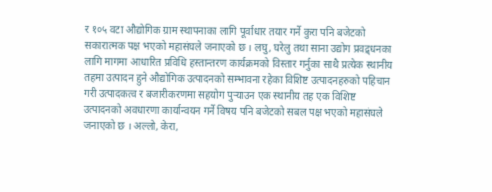र १०५ वटा औद्योगिक ग्राम स्थापनाका लागि पूर्वाधार तयार गर्ने कुरा पनि बजेटको सकारात्मक पक्ष भएको महासंघले जनाएको छ । लघु, घरेलु तथा साना उद्योग प्रवद्र्धनका लागि मागमा आधारित प्रविधि हस्तान्तरण कार्यक्रमको विस्तार गर्नुका साथै प्रत्येक स्थानीय तहमा उत्पादन हुने औद्योगिक उत्पादनको सम्भावना रहेका विशिष्ट उत्पादनहरुको पहिचान गरी उत्पादकत्व र बजारीकरणमा सहयोग पुर्‍याउन एक स्थानीय तह एक विशिष्ट उत्पादनको अवधारणा कार्यान्वयन गर्ने विषय पनि बजेटको सबल पक्ष भएको महासंघले जनाएको छ । अल्लो, केरा,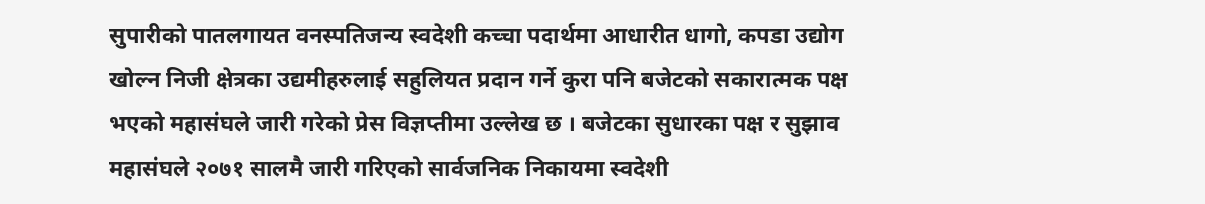सुपारीको पातलगायत वनस्पतिजन्य स्वदेशी कच्चा पदार्थमा आधारीत धागो, कपडा उद्योग खोल्न निजी क्षेत्रका उद्यमीहरुलाई सहुलियत प्रदान गर्ने कुरा पनि बजेटको सकारात्मक पक्ष भएको महासंघले जारी गरेको प्रेस विज्ञप्तीमा उल्लेख छ । बजेटका सुधारका पक्ष र सुझाव महासंघले २०७१ सालमै जारी गरिएको सार्वजनिक निकायमा स्वदेशी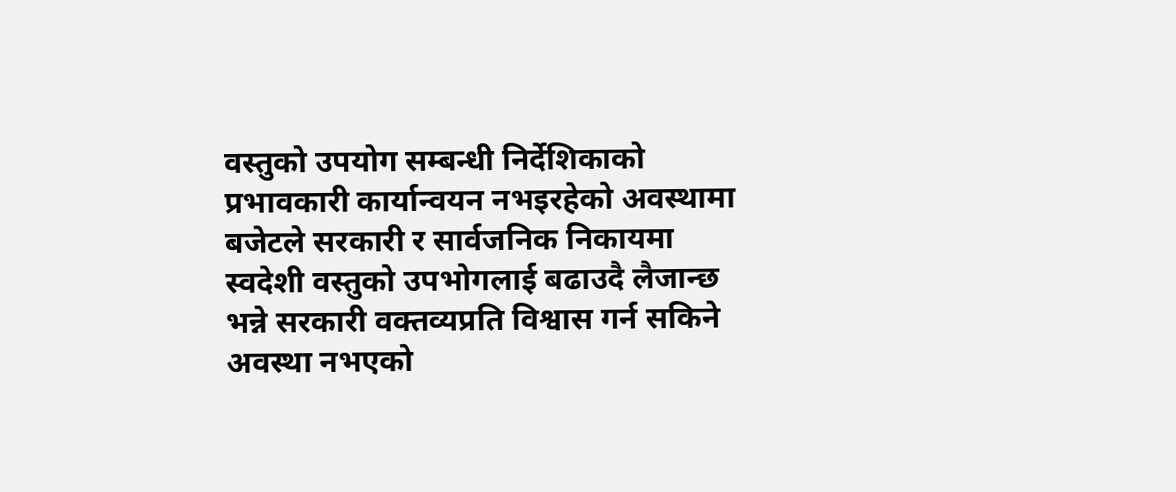वस्तुको उपयोग सम्बन्धी निर्देशिकाको प्रभावकारी कार्यान्वयन नभइरहेको अवस्थामा बजेटले सरकारी र सार्वजनिक निकायमा स्वदेशी वस्तुको उपभोगलाई बढाउदै लैजान्छ भन्ने सरकारी वक्तव्यप्रति विश्वास गर्न सकिने अवस्था नभएको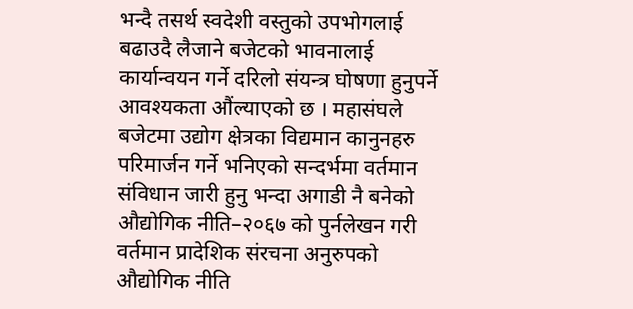भन्दै तसर्थ स्वदेशी वस्तुको उपभोगलाई बढाउदै लैजाने बजेटको भावनालाई कार्यान्वयन गर्ने दरिलो संयन्त्र घोषणा हुनुपर्ने आवश्यकता औंल्याएको छ । महासंघले बजेटमा उद्योग क्षेत्रका विद्यमान कानुनहरु परिमार्जन गर्ने भनिएको सन्दर्भमा वर्तमान संविधान जारी हुनु भन्दा अगाडी नै बनेको औद्योगिक नीति–२०६७ को पुर्नलेखन गरी वर्तमान प्रादेशिक संरचना अनुरुपको औद्योगिक नीति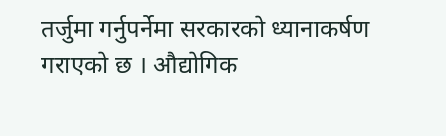तर्जुमा गर्नुपर्नेमा सरकारको ध्यानाकर्षण गराएको छ । औद्योगिक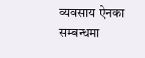व्यवसाय ऐनका सम्बन्धमा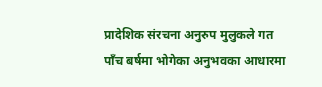प्रादेशिक संरचना अनुरुप मुलुकले गत पाँच बर्षमा भोगेका अनुभवका आधारमा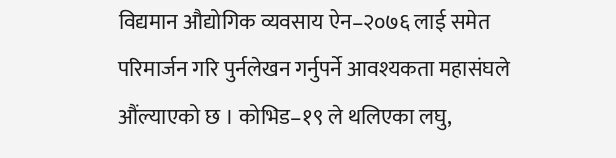विद्यमान औद्योगिक व्यवसाय ऐन–२०७६ लाई समेत परिमार्जन गरि पुर्नलेखन गर्नुपर्ने आवश्यकता महासंघले औंल्याएको छ । कोभिड–१९ ले थलिएका लघु,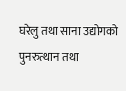घरेलु तथा साना उद्योगको पुनरुत्थान तथा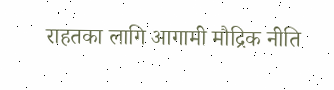राहतका लागि आगामी मौद्रिक नीति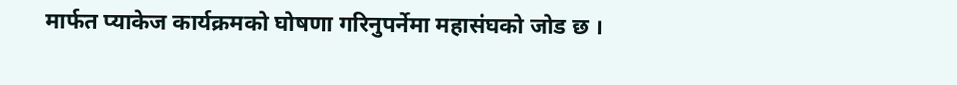मार्फत प्याकेज कार्यक्रमको घोषणा गरिनुपर्नेमा महासंघको जोड छ ।